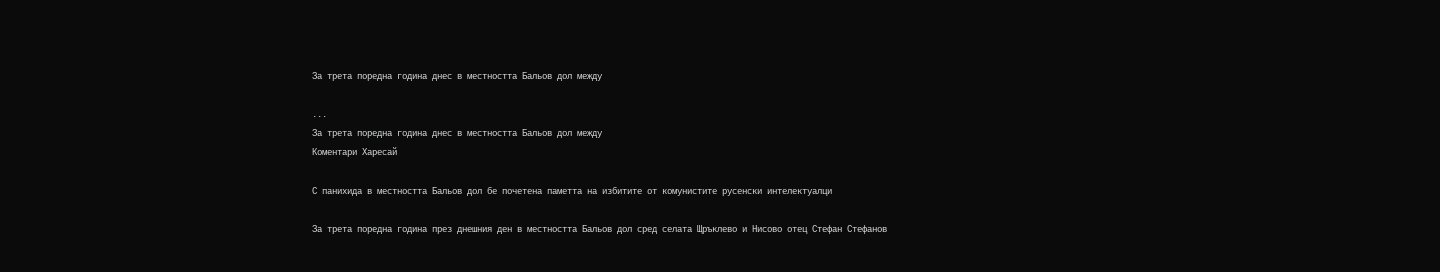За трета поредна година днес в местността Бальов дол между

...
За трета поредна година днес в местността Бальов дол между
Коментари Харесай

С панихида в местността Бальов дол бе почетена паметта на избитите от комунистите русенски интелектуалци

За трета поредна година през днешния ден в местността Бальов дол сред селата Щръклево и Нисово отец Стефан Стефанов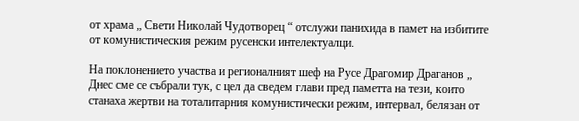от храма „ Свети Николай Чудотворец “ отслужи панихида в памет на избитите от комунистическия режим русенски интелектуалци.

На поклонението участва и регионалният шеф на Русе Драгомир Драганов „ Днес сме се събрали тук, с цел да сведем глави пред паметта на тези, които станаха жертви на тоталитарния комунистически режим, интервал, белязан от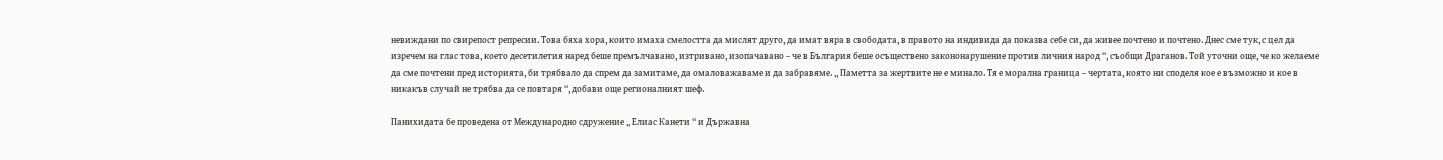невиждани по свирепост репресии. Това бяха хора, които имаха смелостта да мислят друго, да имат вяра в свободата, в правото на индивида да показва себе си, да живее почтено и почтено. Днес сме тук, с цел да изречем на глас това, което десетилетия наред беше премълчавано, изтривано, изопачавано – че в България беше осъществено закононарушение против личния народ “, съобщи Драганов. Той уточни още, че ко желаеме да сме почтени пред историята, би трябвало да спрем да замитаме, да омаловажаваме и да забравяме. „ Паметта за жертвите не е минало. Тя е морална граница – чертата, която ни споделя кое е възможно и кое в никакъв случай не трябва да се повтаря “, добави още регионалният шеф.

Панихидата бе проведена от Международно сдружение „ Елиас Канети “ и Държавна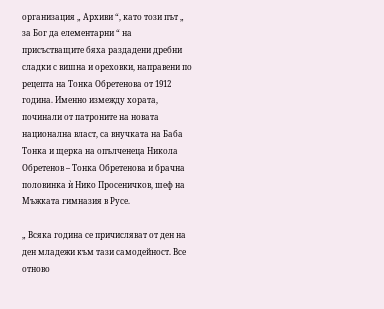организация „ Архиви “, като този път „ за Бог да елементарни “ на присъстващите бяха раздадени дребни сладки с вишна и ореховки, направени по рецепта на Тонка Обретенова от 1912 година. Именно измежду хората, починали от патроните на новата национална власт, са внучката на Баба Тонка и щерка на опълченеца Никола Обретенов – Тонка Обретенова и брачна половинка ѝ Нико Просеничков, шеф на Мъжката гимназия в Русе.

„ Всяка година се причисляват от ден на ден младежи към тази самодейност. Все отново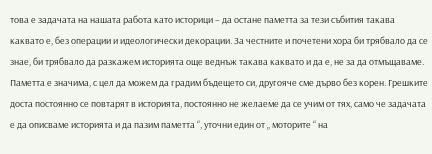това е задачата на нашата работа като историци – да остане паметта за тези събития такава каквато е, без операции и идеологически декорации. За честните и почетени хора би трябвало да се знае, би трябвало да разкажем историята още веднъж такава каквато и да е, не за да отмъщаваме. Паметта е значима, с цел да можем да градим бъдещето си, другояче сме дърво без корен. Грешките доста постоянно се повтарят в историята, постоянно не желаеме да се учим от тях, само че задачата е да описваме историята и да пазим паметта “, уточни един от „ моторите “ на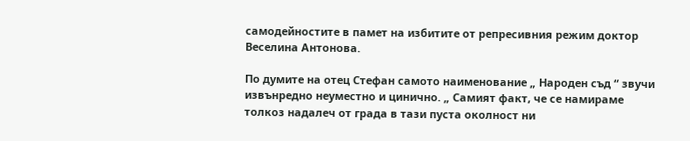самодейностите в памет на избитите от репресивния режим доктор Веселина Антонова.

По думите на отец Стефан самото наименование „ Народен съд “ звучи извънредно неуместно и цинично. „ Самият факт, че се намираме толкоз надалеч от града в тази пуста околност ни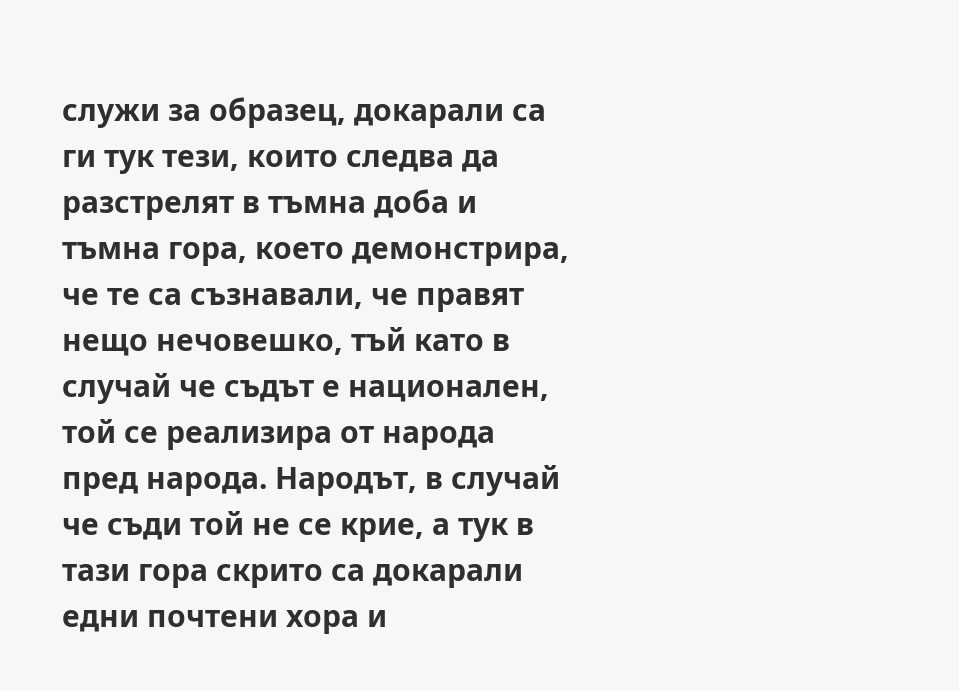служи за образец, докарали са ги тук тези, които следва да разстрелят в тъмна доба и тъмна гора, което демонстрира, че те са съзнавали, че правят нещо нечовешко, тъй като в случай че съдът е национален, той се реализира от народа пред народа. Народът, в случай че съди той не се крие, а тук в тази гора скрито са докарали едни почтени хора и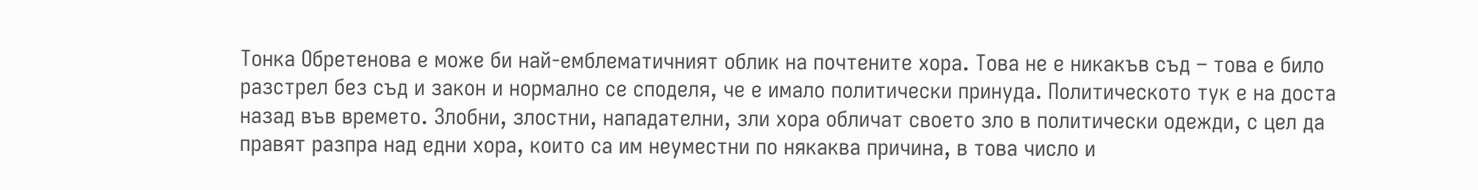Тонка Обретенова е може би най-емблематичният облик на почтените хора. Това не е никакъв съд – това е било разстрел без съд и закон и нормално се споделя, че е имало политически принуда. Политическото тук е на доста назад във времето. Злобни, злостни, нападателни, зли хора обличат своето зло в политически одежди, с цел да правят разпра над едни хора, които са им неуместни по някаква причина, в това число и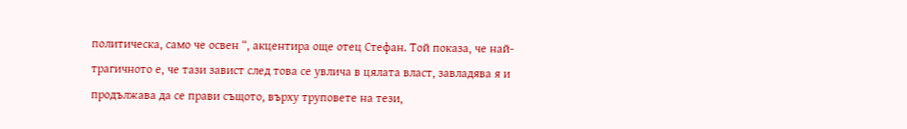политическа, само че освен “, акцентира още отец Стефан. Той показа, че най-трагичното е, че тази завист след това се увлича в цялата власт, завладява я и продължава да се прави същото, върху труповете на тези,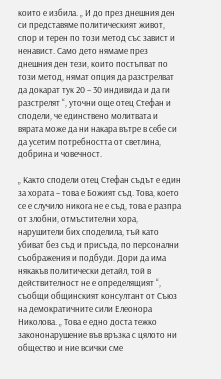които е избила. „ И до през днешния ден си представяме политическият живот, спор и терен по този метод със завист и ненавист. Само дето нямаме през днешния ден тези, които постъпват по този метод, нямат опция да разстрелват да докарат тук 20 – 30 индивида и да ги разстрелят “, уточни още отец Стефан и сподели, че единствено молитвата и вярата може да ни накара вътре в себе си да усетим потребността от светлина, добрина и човечност.

„ Както сподели отец Стефан съдът е един за хората – това е Божият съд. Това, което се е случило никога не е съд, това е разпра от злобни, отмъстителни хора, нарушители бих споделила, тъй като убиват без съд и присъда, по персонални съображения и подбуди. Дори да има някакъв политически детайл, той в действителност не е определящият “, съобщи общинският консултант от Съюз на демократичните сили Елеонора Николова. „ Това е едно доста тежко закононарушение във връзка с цялото ни общество и ние всички сме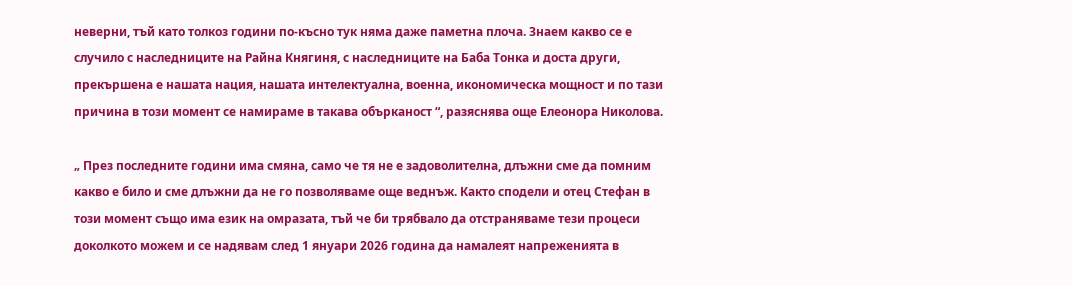неверни, тъй като толкоз години по-късно тук няма даже паметна плоча. Знаем какво се е случило с наследниците на Райна Княгиня, с наследниците на Баба Тонка и доста други, прекършена е нашата нация, нашата интелектуална, военна, икономическа мощност и по тази причина в този момент се намираме в такава обърканост “, разяснява още Елеонора Николова.

„ През последните години има смяна, само че тя не е задоволителна, длъжни сме да помним какво е било и сме длъжни да не го позволяваме още веднъж. Както сподели и отец Стефан в този момент също има език на омразата, тъй че би трябвало да отстраняваме тези процеси доколкото можем и се надявам след 1 януари 2026 година да намалеят напреженията в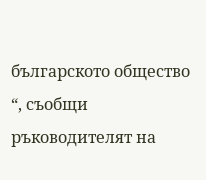българското общество “, съобщи ръководителят на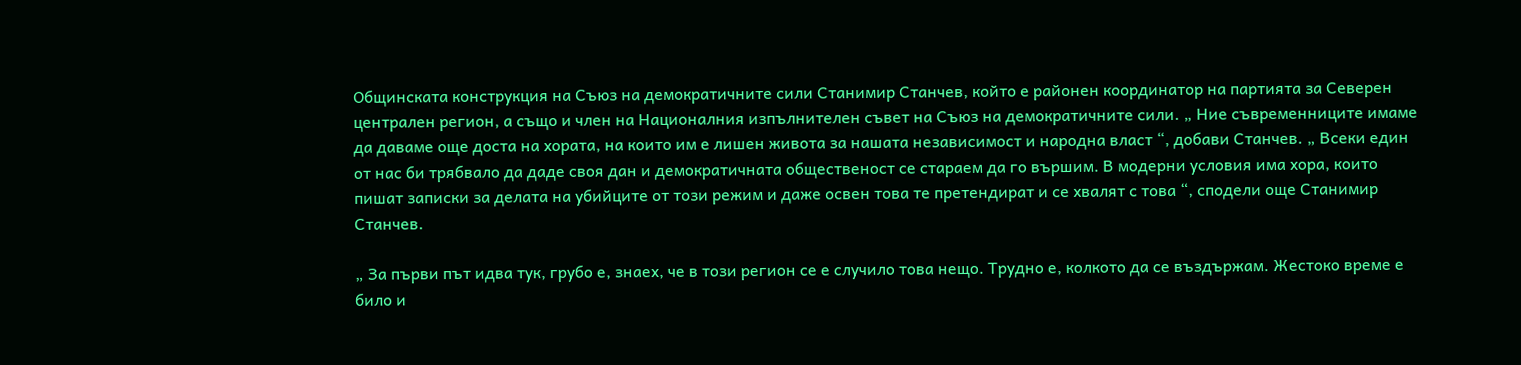Общинската конструкция на Съюз на демократичните сили Станимир Станчев, който е районен координатор на партията за Северен централен регион, а също и член на Националния изпълнителен съвет на Съюз на демократичните сили. „ Ние съвременниците имаме да даваме още доста на хората, на които им е лишен живота за нашата независимост и народна власт “, добави Станчев. „ Всеки един от нас би трябвало да даде своя дан и демократичната общественост се стараем да го вършим. В модерни условия има хора, които пишат записки за делата на убийците от този режим и даже освен това те претендират и се хвалят с това “, сподели още Станимир Станчев.

„ За първи път идва тук, грубо е, знаех, че в този регион се е случило това нещо. Трудно е, колкото да се въздържам. Жестоко време е било и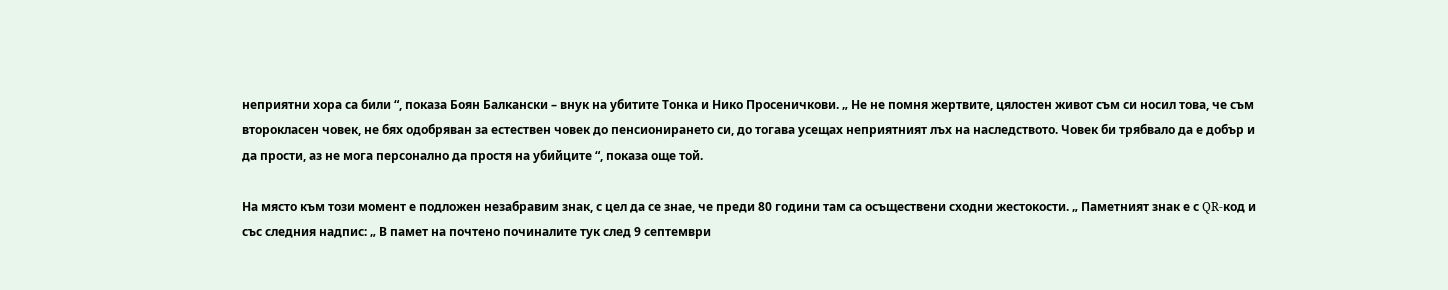неприятни хора са били “, показа Боян Балкански – внук на убитите Тонка и Нико Просеничкови. „ Не не помня жертвите, цялостен живот съм си носил това, че съм второкласен човек, не бях одобряван за естествен човек до пенсионирането си, до тогава усещах неприятният лъх на наследството. Човек би трябвало да е добър и да прости, аз не мога персонално да простя на убийците “, показа още той.

На място към този момент е подложен незабравим знак, с цел да се знае, че преди 80 години там са осъществени сходни жестокости. „ Паметният знак е с QR-код и със следния надпис: „ В памет на почтено починалите тук след 9 септември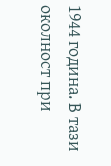1944 година. В тази околност при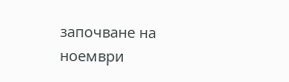започване на ноември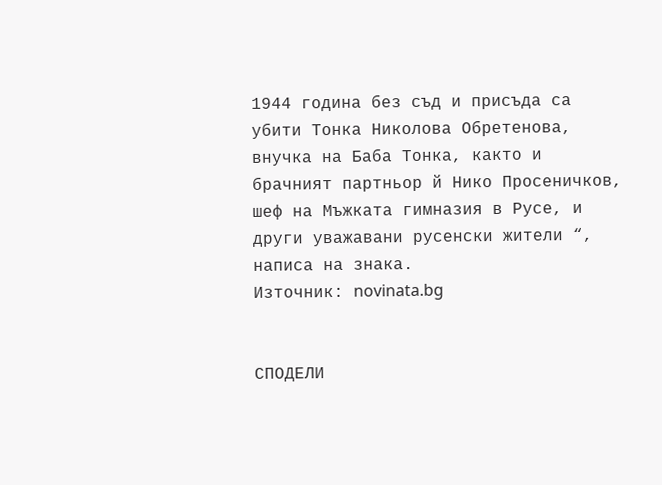1944 година без съд и присъда са убити Тонка Николова Обретенова, внучка на Баба Тонка, както и брачният партньор й Нико Просеничков, шеф на Мъжката гимназия в Русе, и други уважавани русенски жители “, написа на знака.
Източник: novinata.bg


СПОДЕЛИ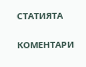СТАТИЯТА


КОМЕНТАРИ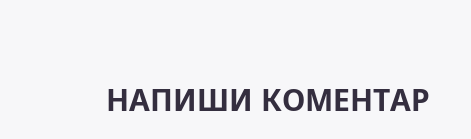НАПИШИ КОМЕНТАР